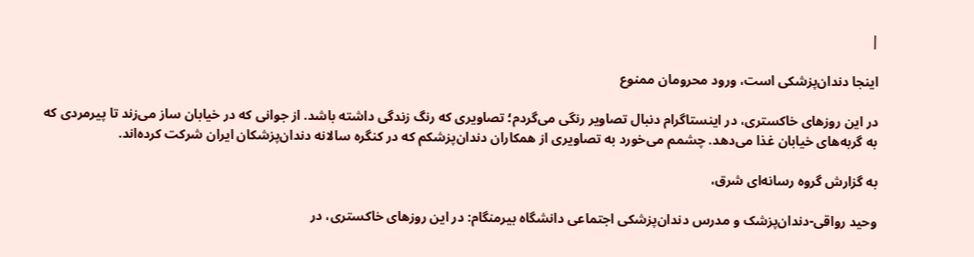|

اینجا دندان‌پزشکی است، ورود محرومان ممنوع

در این روزهای خاکستری، در اینستاگرام دنبال تصاویر رنگی می‌گردم؛ تصاویری که رنگ زندگی داشته باشد. از جوانی که در خیابان ساز می‌زند تا پیرمردی که به گربه‌های خیابان غذا می‌دهد. چشمم می‌خورد به تصاویری از همکاران دندان‌پزشکم که در کنگره سالانه دندان‌پزشکان ایران شرکت کرده‌اند.

به گزارش گروه رسانه‌ای شرق،

وحید رواقی-دندان‌پزشک و مدرس دندان‌پزشکی اجتماعی دانشگاه بیرمنگام: در این روزهای خاکستری، در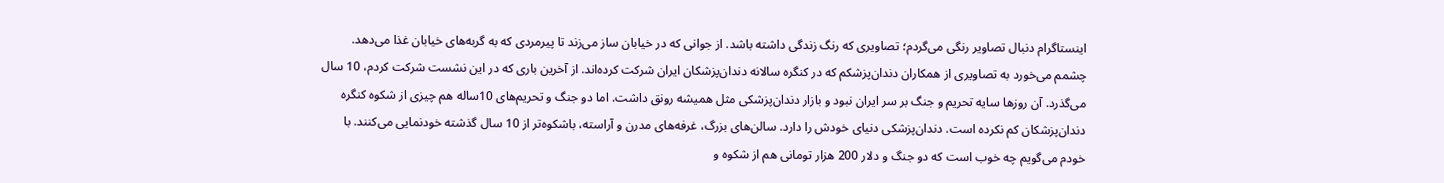اینستاگرام دنبال تصاویر رنگی می‌گردم؛ تصاویری که رنگ زندگی داشته باشد. از جوانی که در خیابان ساز می‌زند تا پیرمردی که به گربه‌های خیابان غذا می‌دهد. چشمم می‌خورد به تصاویری از همکاران دندان‌پزشکم که در کنگره سالانه دندان‌پزشکان ایران شرکت کرده‌اند. از آخرین باری که در این نشست شرکت کردم، 10 سال می‌گذرد. آن روزها سایه تحریم و جنگ بر سر ایران نبود و بازار دندان‌پزشکی مثل همیشه رونق داشت. اما دو جنگ و تحریم‌های 10ساله هم چیزی از شکوه کنگره دندان‌پزشکان کم نکرده است. دندان‌پزشکی دنیای خودش را دارد‌. سالن‌های بزرگ، غرفه‌های مدرن و آراسته، باشکوه‌تر از 10 سال گذشته خودنمایی می‌کنند. با خودم می‌گویم چه خوب است که دو جنگ و دلار 200 هزار تومانی هم از شکوه و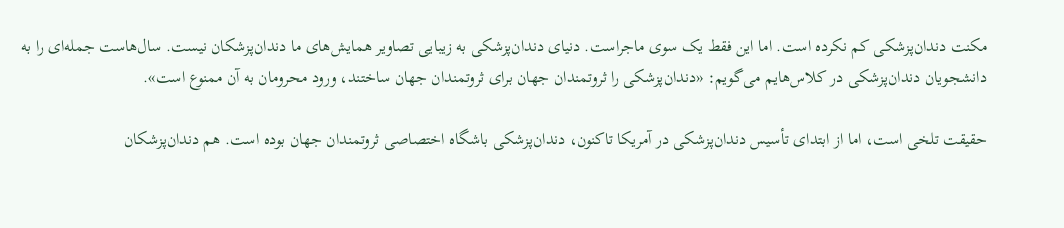مکنت دندان‌پزشکی ‌کم نکرده است. اما این فقط یک سوی ماجراست. دنیای دندان‌پزشکی به زیبایی تصاویر همایش‌های ما دندان‌پزشکان نیست. سال‌هاست جمله‌ای را به دانشجویان دندان‌پزشکی در کلاس‌هایم می‌گویم: «دندان‌پزشکی را ثروتمندان جهان برای ثروتمندان جهان ساختند، ورود محرومان به آن ممنوع است».

حقیقت تلخی است‌، اما از ابتدای تأسیس دندان‌پزشکی در آمریکا تا‌کنون، دندان‌پزشکی باشگاه اختصاصی ثروتمندان جهان بوده است. هم دندان‌پزشکان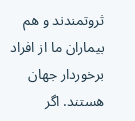ثروتمندند و هم بیماران ما از افراد برخوردار جهان هستند. اگر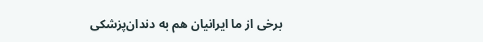برخی از ما ایرانیان هم به دندان‌پزشکی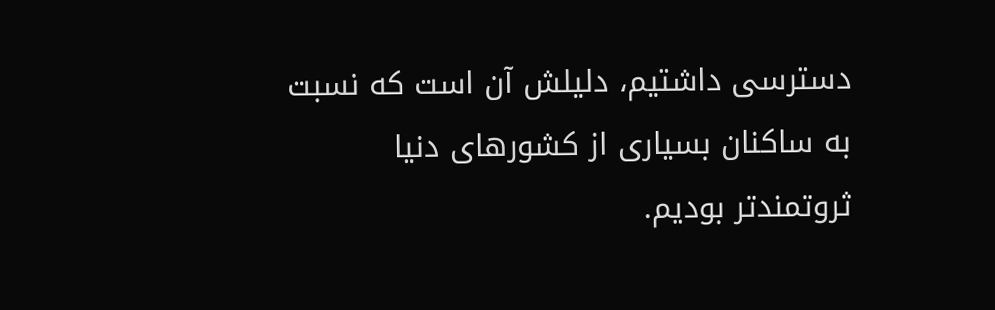دسترسی داشتیم، دلیلش آن است که نسبت به ساکنان بسیاری از کشورهای دنیا ثروتمندتر بودیم.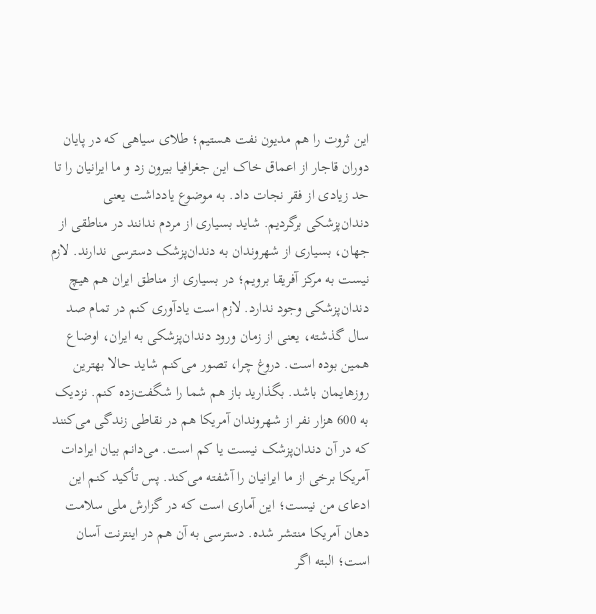این ثروت را هم مدیون نفت هستیم؛ طلای سیاهی که در پایان دوران قاجار از اعماق خاک این جغرافیا بیرون زد و ما ایرانیان را تا حد زیادی از فقر نجات داد. به موضوع یادداشت یعنی دندان‌پزشکی برگردیم. شاید بسیاری از مردم ندانند در مناطقی از جهان، بسیاری از شهروندان به دندان‌پزشک دسترسی ندارند. لازم نیست به مرکز آفریقا برویم؛ در بسیاری از مناطق ایران هم هیچ دندان‌پزشکی وجود ندارد. لازم است یادآوری کنم در تمام صد سال گذشته، یعنی از زمان ورود دندان‌پزشکی به ایران، اوضاع همین بوده است. دروغ چرا، تصور می‌کنم شاید حالا بهترین روزهایمان باشد. بگذارید باز هم شما را شگفت‌زده کنم. نزدیک به 600 هزار نفر از شهروندان آمریکا هم در نقاطی زندگی می‌کنند که در آن دندان‌پزشک نیست یا کم است. می‌دانم بیان ایرادات آمریکا برخی از ما ایرانیان را آشفته می‌کند. پس تأکید کنم این ادعای من نیست؛ این آماری است که در گزارش ملی سلامت دهان آمریکا منتشر شده. دسترسی به آن هم در اینترنت آسان است؛ البته اگر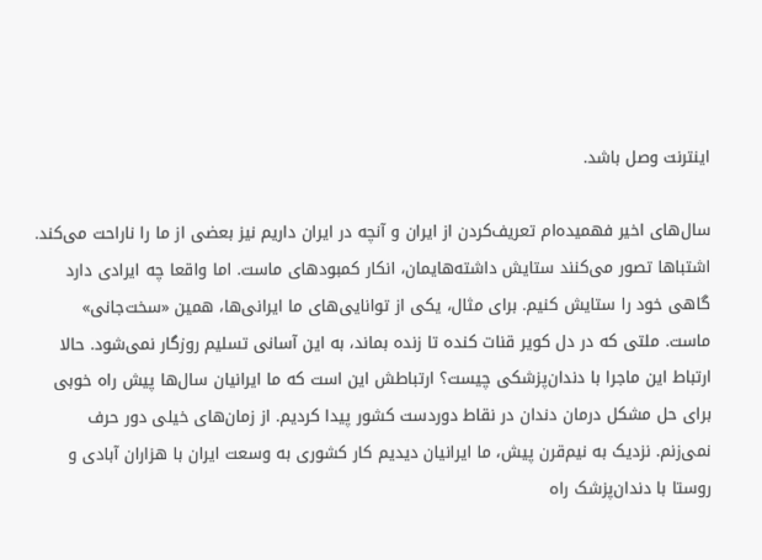اینترنت وصل باشد.

سال‌های اخیر فهمیده‌ام تعریف‌کردن از ایران و آنچه در ایران داریم نیز بعضی از ما را ناراحت می‌کند. اشتباها تصور می‌کنند ستایش داشته‌هایمان، انکار کمبودهای ماست. اما واقعا چه ایرادی دارد گاهی خود را ستایش کنیم. برای مثال، یکی از توانایی‌های ما ایرانی‌ها، همین «سخت‌جانی» ماست. ملتی که در دل کویر قنات کنده تا زنده بماند، به این آسانی تسلیم روزگار نمی‌شود. حالا ارتباط این ماجرا با دندان‌پزشکی چیست؟ ارتباطش این است که ما ایرانیان سال‌ها پیش راه خوبی برای حل مشکل درمان دندان در نقاط دوردست کشور پیدا کردیم. از زمان‌های خیلی دور حرف نمی‌زنم. نزدیک به نیم‌قرن پیش، ما ایرانیان دیدیم کار کشوری به وسعت ایران با هزاران آبادی و روستا با دندان‌پزشک راه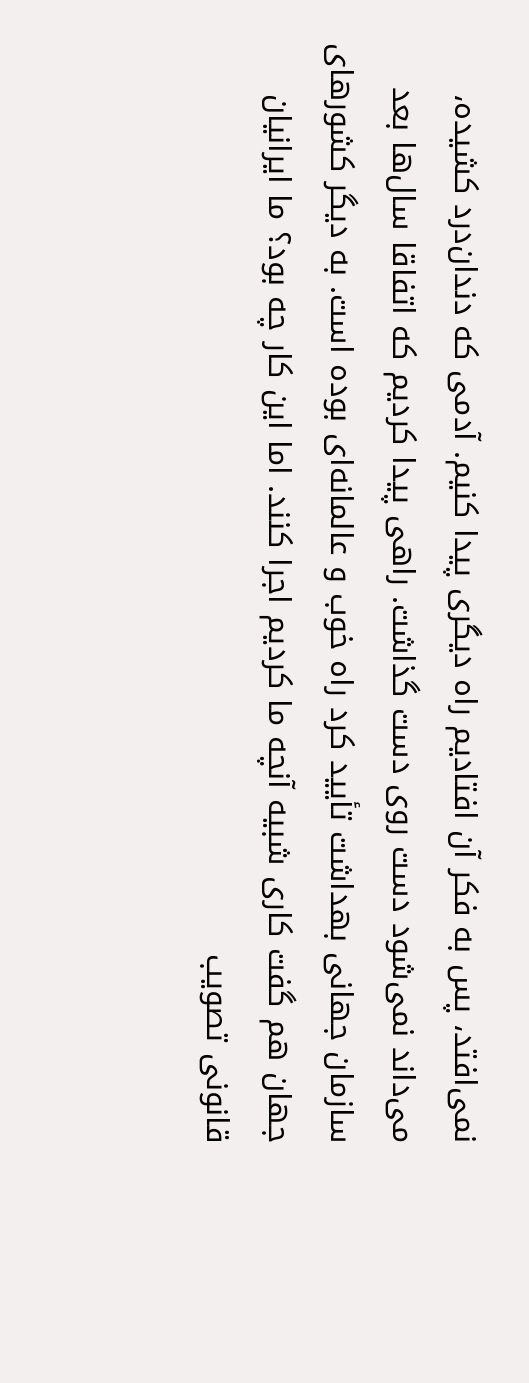نمی‌افتد، پس به فکر آن افتادیم‌ راه دیگری پیدا کنیم. آدمی که دندان‌درد کشیده، می‌داند نمی‌شود دست روی دست گذاشت. راهی پیدا کردیم که اتفاقا سال‌ها بعد سازمان جهانی بهداشت تأیید کرد راه خوب و عالمانه‌ای بوده است. به دیگر کشورهای جهان هم گفت کاری شبیه آنچه ما کردیم‌ اجرا کنند. اما این کار چه بود؟ ما ایرانیان قانونی تصویب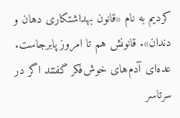کردیم به نام «قانون بهداشتکاری دهان و دندان». قانونش هم تا امروز پابرجاست. عده‌ای آدم‌های خوش‌فکر گفتند‌ اگر در سرتاسر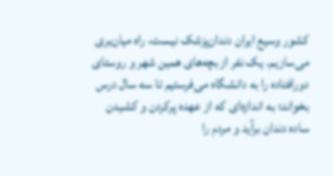کشور وسیع ایران دندان‌پزشک نیست، راه میان‌بری می‌سازیم. یک نفر از بچه‌های همین شهر و روستای دورافتاده را به دانشگاه می‌فرستیم تا سه سال درس بخواند؛ به اندازه‌ای که از عهده پرکردن و کشیدن ساده دندان برآید و مردم را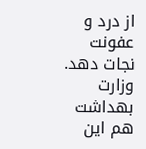از درد و عفونت نجات دهد. وزارت بهداشت هم این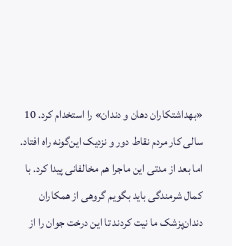«بهداشتکاران دهان و دندان» را استخدام کرد. 10 سالی کار مردم نقاط دور و نزدیک این‌گونه راه افتاد. اما بعد از مدتی این ماجرا هم مخالفانی پیدا کرد. با کمال شرمندگی باید بگویم گروهی از همکاران دندان‌پزشک ما نیت کردند تا این درخت جوان را از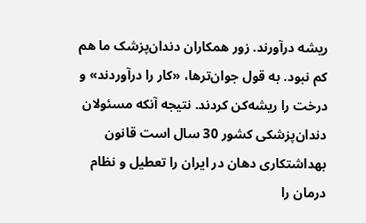ریشه درآورند. زور همکاران دندان‌پزشک ما هم کم نبود. به قول جوان‌ترها، «کار را در‌آوردند» و درخت را ریشه‌کن کردند. نتیجه آنکه مسئولان دندان‌پزشکی کشور 30 سال است قانون بهداشتکاری دهان در ایران را تعطیل و نظام درمان را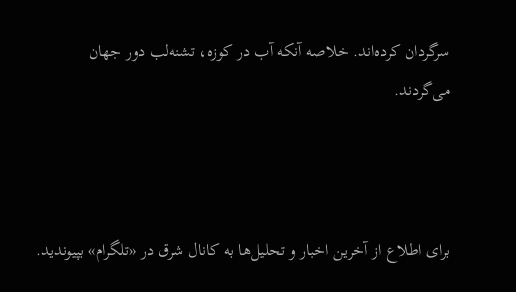سرگردان کرده‌اند. خلاصه آنکه آب در کوزه، تشنه‌لب دور جهان می‌گردند.



برای اطلاع از آخرین اخبار و تحلیل‌ها به کانال شرق در «تلگرام» بپیوندید.